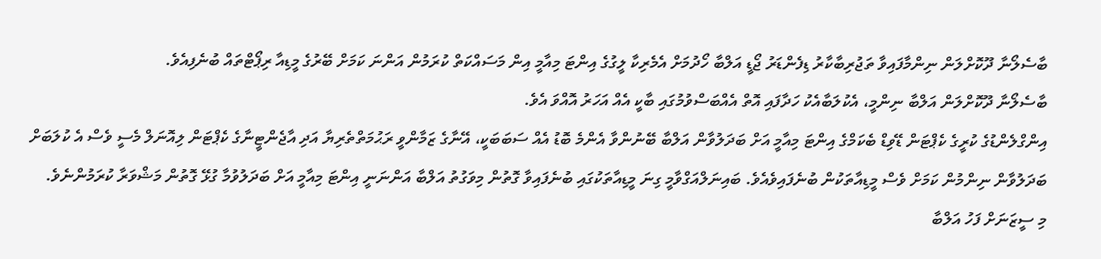ބާސެލޯނާ ދޫކޮށްލަން ނިންމާފައިވާ ތަޖުރިބާކާރު ޑިފެންޑަރު ޖޯޑީ އަލްބާ ހޯދުމަށް އެމެރިކާ ލީގުގެ އިންޓަ މިއާމީ އިން މަސައްކަތް ކުރަމުން އަންނަ ކަމަށް ބޭރުގެ މީޑިއާ ރިޕޯޓްތައް ބުނެފިއެވެ.
ބާސެލޯނާ ދޫކޮށްލަން އަލްބާ ނިންމީ، އެކުލަބާއެކު ހަދާފައި އޮތް އެއްބަސްވުމުގައި ބާކީ އެއް އަހަރު އޮއްވަ އެވެ.
އިންގްލެންޑުގެ ކުރީގެ ކެޕްޓަން ޑޭވިޑް ބެކަމްގެ އިންޓަ މިއާމީ އަށް ބަދަލުވާން އަލްބާ ބޭނުންވާ އެންމެ ބޮޑު އެއް ސަބަބަކީ، އޭނާގެ ޒަމާންވީ ރަޙުމަތްތެރިޔާ އަދި އާޖެންޓީނާގެ ކެޕްޓަން ލިއޮނަލް މެސީ ވެސް އެ ކުލަބަށް ބަދަލުވާން ނިންމުން ކަމަށް ވެސް މީޑިއާތަކުން ބުނެފައިވެއެވެ. ބައިނަލްއަގްވާމީ ގިނަ މީޑިއާތަކުގައި ބުނެފައިވާ ގޮތުން މިވަގުތު އަލްބާ އަންނަނީ އިންޓަ މިއާމީ އަށް ބަދަލުވުމާ ގުޅޭ ގޮތުން މަޝްވަރާ ކުރަމުންނެވެ.
މި ސީޒަނަށް ފަހު އަލްބާ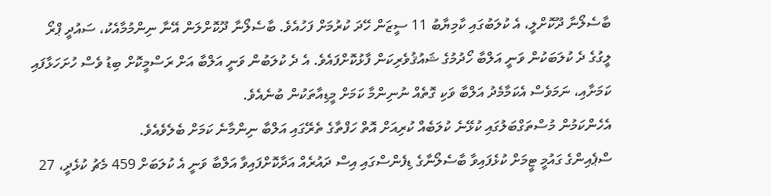ބާސެލޯނާ ދޫކޮށްލީ، އެ ކުލަބުގައި ކާމިޔާބު 11 ސީޒަން ހޭދަ ކުރުމަށް ފަހުއެވެ. ބާސެލޯނާ ދޫކޮށްލަން އޭނާ ނިންމުމާއެކު، ސައުދީ ޕްރޯ ލީގުގެ ދެ ކުލަބަކުން ވަނީ އަލްބާ ހޯދުމުގެ ޝައުޤުވެރިކަން ފާޅުކޮށްފައެވެ. އެ ދެ ކުލަބުން ވަނީ އަލްބާ އަށް ރަސްމީކޮށް ބިޑު ވެސް ހުށަހަޅާފައި ކަމަށާއި، ނަމަވެސް އެކަމާމެދު އަލްބާ ވަކި ގޮތެއް ނުނިންމާ ކަމަށް މީޑިއާތަކުން ބުނެއެވެ.
އެހެންކަމުން މުސްތަގްބަލުގައި ކުޅޭނެ ކުލަބެއް ކުރިއަށް އޮތް ހަފްތާގެ ތެރޭގައި އަލްބާ ނިންމާނެ ކަމަށް ބެލެވެއެވެ.
ސްޕެއިންގެ ގައުމީ ޓީމަށް ކުޅެފައިވާ ބާސެލޯނާގެ ޑިފެންސްގައި އިސް ދައުރެއް އަދާކޮށްފައިވާ އަލްބާ ވަނީ އެ ކުލަބަށް 459 މެޗު ކުޅެދީ، 27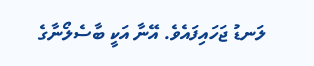ލަނޑު ޖަހައިފައެވެ. އޭނާ އަކީ ބާސެލޯނާގެ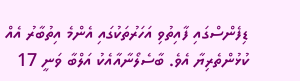ޑިފެންސްގައި ފާއިތުވި އަހަރުތަކުގައި އެންމެ އިތުބާރު އެއް ކުޅުންތެރިޔާ އެވެ. ބާސެލޯނާއާއެކު އަލްބާ ވަނީ 17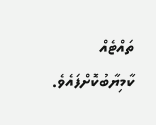ތައްޓެއް ކާމިޔާބުކޮށްފައެވެ.